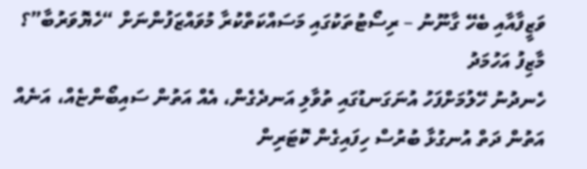ވަޒީފާއާއި ބެހޭ ގާނޫނު – ރިސޯޓުތަކުގައި މަސައްކަތްކުރާ މުވައްޒަފުންނަށް “ހެޔޮވަރުބާ”؟
މާޒިފު އަހުމަދު
ހެނދުނު ހޭލުމަށްފަހު އުނަގަނޑުގައި ތުވާލި އަނދެގެން، އެއް އަތުން ސައިބޯންޏެއް، އަނެއް އަތުން ދަތް އުނގުޅާ ބުރުސް ހިފައިގެން ކޮޓަރިން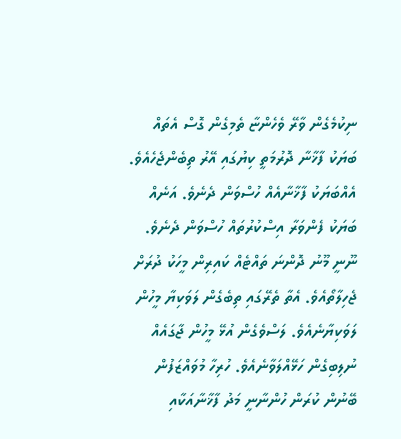ނިކުމެގެން ވާރޭ ވެހެންޏާ ތެމިގެން ގޮސް އެތައް ބަޔަކު ފާޚާނާ ދޮރުމަތީ ކިޔުގައި އޭރު ތިބެންޖެހެއެވެ. އެއްބަޔަކު ފާޚާނާއެއް ހުސްވަން ދެނެވެ. އަނެއް ބަޔަކު ފެންވަރާ އިސްކުރުތައް ހުސްވަން ދެނެވެ. ނޫނީ މޫނު ދޮންނަ ތައްޓެއް ކައިރިން މީހަކު ދުރަށް ޖެހިލާތޯއެވެ. އެތާ ތެރޭގައި ތިބެގެން ލަވަކިޔާ މީހުން ލަވަކިޔާނެއެވެ. ލަސްވެގެން އުޅޭ މީހުން ޖާގައެއް ނުލިބިގެން ހަޅޭއްލަވާނެއެވެ. ހުރިހާ މުވައްޒަފުން ބޭނުން ކުރަން ހުންނާނީ މަދު ފާޚާނާއަކާއި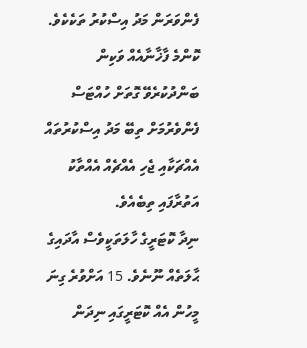ފެންވަރަން މަދު އިސްކުރު ތަކެކެވެ. ކޮންމެ ފާޚާނާއެއް ވަކިން ބަންދުކުރެވޭ ގޮތަށް ހުއްޓަސް ފެންވެރުމަށް ތިބޭ މަދު އިސްކުރުތައް އެއްޗަކާއި ޖެހި އެއްޗެއް އެއްތާކު އަތުރާފައި ތިބެއެވެ.
ނިދާ ކޮޓަރީގެ ހާލަތަކީވެސް އާދައިގެ ޙާލަތެއް ނޫނެވެ. 15 އަށްވުރެ ގިނަ މީހުން އެއް ކޮޓަރީގައި ނިދަން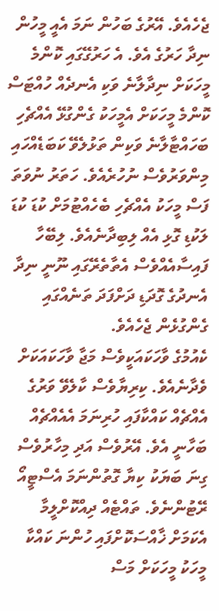ޖެހެއެވެ. އޭރުގެ ބަހުން ނަމަ އެއީ މީހުން ނިދާ ހަރުގެ އެވެ. އެ ހަރުގޭގައި ކޮންމެ މީހަކަށް ނިދާލާނެ ވަކި އެނދެއް ހުއްޓަސް ކޮންމެ މީހަކަށް އެމީހަކު ގެންގުޅޭ އެއްޗެހި ބަހައްޓާލާނެ ވަކިން ތަޅުލެވޭ ކަބަޑެއްހައި މިންވަރުވެސް ނުހުރެއެވެ. ހަތަރު ނުވަތަ ފަސް މީހަކު އެއްޗެހި ބެހެއްޓުމަށް ކުޑަ ކުޑަ ލަކުޑި ގޮޅި އެއް ލިބިދާނެއެވެ. ލިބޭހާ ފައިސާއެއްވެސް އެތާތެރޭގައި ނޫނީ ނިދާ އެނދުގެ ގޮދަޑި ދަށްފަދަ ތަނެއްގައި ގެންގުޅެން ޖެހެއެވެ.
ކެއުމުގެ ވާހަކައަކީވެސް މަޖާ ވާހަކައަކަށް ވެދާނެއެވެ. ކިރިޔާވެސް ކާލެވޭ ވަރުގެ އެއްޗެއް ކައްކާފައި ހުރިނަމަ އެއެއްޗެއް ބަހާނީ އެވެ. އޭރުވެސް އަދި މިހާރުވެސް ގިނަ ބަޔަކު ކިޔާ ގޮތުންނަމަ އެސްޓީއޯ ރޭޓުންނެވެ. ތައްޓެއް ދިއްކޮށްލީމާ އެކަމަށް ޚާއްސަކޮށްފައި ހުންނަ ކައްކާ މީހަކު މީހަކަށް މަސް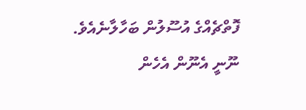ފޮތްޗެއްގެ އުސޫލުން ބަހާލާނެއެވެ. ނޫނީ އެނޫން އެހެން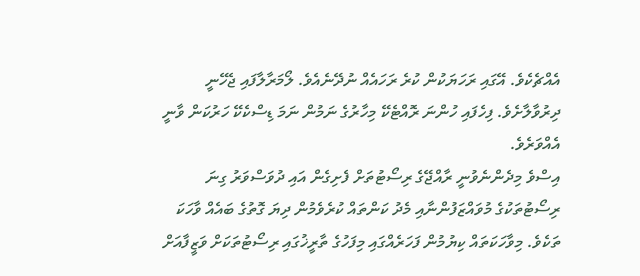އެއްޗެކެވެ. އޭގައި ރަހަޔަކުން ކުރެ ރަހައެއް ނުދޭނެއެވެ. ލޯމަރާލާފައި ޖެހޭނީ ދިރުވާލާށެވެ. ފިހެފައި ހުންނަ ރޮއްޓެކޭ މިހާރުގެ ނަމުން ނަމަ ޑިސްކެކޭ ހަރުކަން ވާނީ އެއްވަރެވެ.
އިސްވެ މިދެންނެވުނީ ރާއްޖޭގެ ރިސޯޓުތަށް ފެށިގެން އައި ދުވަސްވަރު ގިނަ ރިސޯޓުތަކުގެ މުވައްޒަފުންނާއި މެދު ކަންތައް ކުރެވެމުން ދިޔަ ގޮތުގެ ބައެއް ވާހަކަ ތަކެވެ. މިވާހަކަތައް ކިޔުމުން ފަހަރެއްގައި މިފަހުގެ ތާރީޚުގައި ރިސޯޓުތަކަށް ވަޒީފާއަށް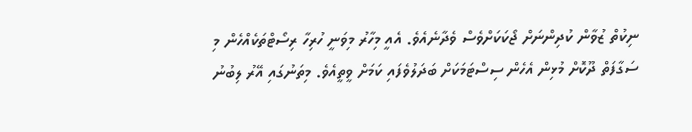ނިކުތް ޒުވާން ކުދިންނަށް ޖޯކަކަށްވެސް ވެދާނެއެވެ. އެއީ މިހާރު މިވަނީ ހުރިހާ ރިސޯޓްތަކެއްހެން މި ސަގާފަތް ދޫކޮށް މުޅިން އެހެން ސިސްޓަމަކަށް ބަދަލުވެފައި ކަމަށް ވީތީއެވެ. މިތަނުގައި އޭރު ލިބުނު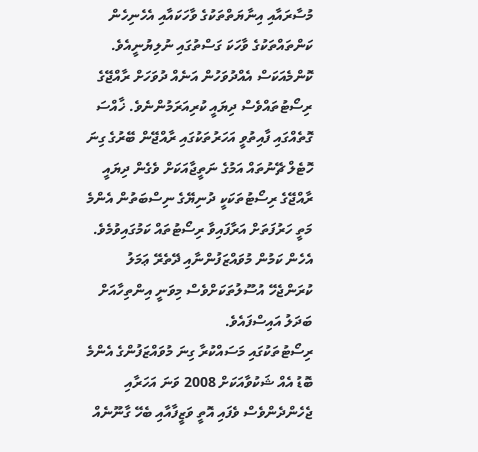މުސާރައާއި އިނާޔަތްތަކުގެ ވާހަކައާއި އެހެނިހެން ކަންތައްތަކުގެ ވާހަކަ ގަސްތުގައި ނުލިޔުނީއެވެ.
ކޮންމެއަކަސް އެއްދުވަހުން އަނެއް ދުވަހަށް ރާއްޖޭގެ ރިސޯޓުތައްވެސް ދިޔައީ ކުރިއަރަމުންނެވެ. ޚާއްސަ ގޮތެއްގައި ފާއިތުވީ އަހަރުތަކުގައި ރާއްޖޭން ބޭރުގެ ގިނަ ހޮޓެލް ޗޭނުތައް އަމުގެ ނަތީޖާއަކަށް ވެގެން ދިޔައީ ރާއްޖޭގެ ރިސޯޓުތަކަކީ ދުނިޔޭގެ ނިސްބަތުން އެންމެ މަތީ ހަރުފަތަށް އަރާފައިވާ ރިސޯޓުތައް ކަމުގައިވުމެވެ. އެހެން ކަމުން މުވައްޒަފުންނާއި ދޭތެރޭ ޢަމަލު ކުރަންޖެހޭ އުސޫލުތަކަށްވެސް މިވަނީ އިންތިހާއަށް ބަދަލު އައިސްފައެވެ.
ރިސޯޓުތަކުގައި މަސައްކުރާ ގިނަ މުވައްޒަފުންގެ އެންމެ ބޮޑު އެއް ޝަކުވާއަކަށް 2008 ވަނަ އަހަރާއި ޖެހެންދެންވެސް ވެފައި އޮތީ ވަޒީފާއާއި ބެހޭ ގާނޫނެއް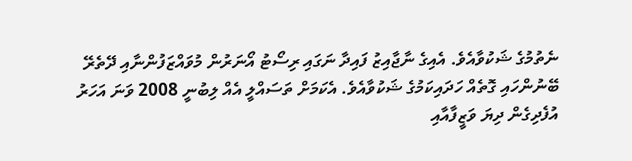ނެތުމުގެ ޝަކުވާއެވެ. އެއިގެ ނާޖާއިޒު ފައިދާ ނަގައި ރިސޯޓު އޯނަރުން މުވައްޒަފުންނާއި ދޭތެރޭ ބޭނުންހައި ގޮތެއް ހަދައިކަމުގެ ޝަކުވާއެވެ. އެކަމަށް ތަސައްލީ އެއް ލިބުނީ 2008 ވަނަ އަހަރު އުފެދިގެން ދިޔަ ވަޒީފާއާއި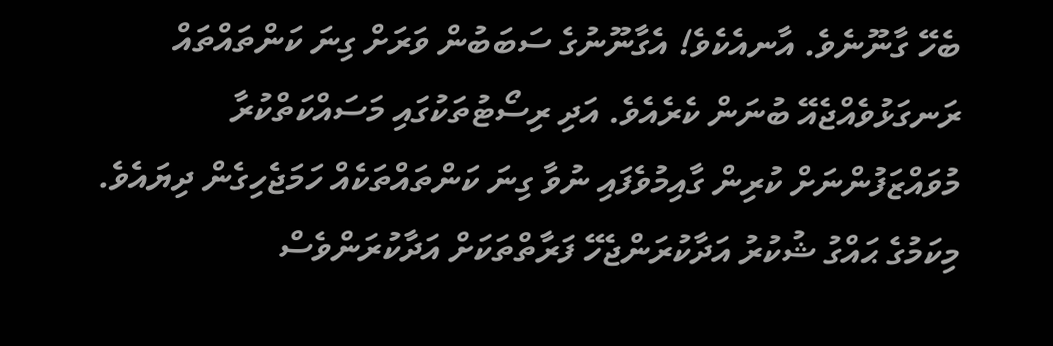ބެހޭ ގާނޫނެވެ. އާނއެކެވެ! އެގާނޫނުގެ ސަބަބުން ވަރަށް ގިނަ ކަންތައްތައް ރަނގަޅުވެއްޖެއޭ ބުނަން ކެރެއެވެ. އަދި ރިސޯޓުތަކުގައި މަސައްކަތްކުރާ މުވައްޒަފުންނަށް ކުރިން ގާއިމުވެފައި ނުވާ ގިނަ ކަންތައްތަކެއް ހަމަޖެހިގެން ދިޔައެވެ. މިކަމުގެ ޙައްގު ޝުކުރު އަދާކުރަންޖެހޭ ފަރާތްތަކަށް އަދާކުރަންވެސް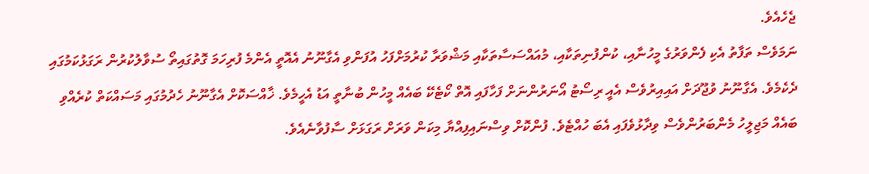ޖެހެއެވެ.
ނަމަވެސް ތަފާތު އެކި ފެންވަރުގެ މީހުނާއި، ކުންފުނިތަކާއި، މުއައްސަސާތަކާއި މަޝްވަރާ ކުރުމަށްފަހު އުފަންވި އެގާނޫނު އެއޮތީ އެންމެ ފުރިހަމަ ގޮތުގައިތޯ ސުވާލުކުރުން ރަގަޅުކަމުގައި ދެކެމެވެ. އެގާނޫނު ވުޖޫދަށް އައިއިރުވެސް އެއީ ރިސޯޓު އޯނަރުންނަށް ފަހާފައި އޮތް ކޯޓެކޭ ބައެއް މީހުން ބުނާތީ އަޑު އެހީމެވެ. ޚާއްސަކޮށް އެގާނޫނު ހެދުމުގައި މަސައްކަތް ކުރެއްވި ބައެއް މަޖިލީހު މެންބަރުންވެސް ވިދާޅުވެފައި އެބަ ހުއްޓެވެ. ފުންކޮށް ވިސްނައިފިއްޔާ މިކަން ވަރަށް ރަގަޅަށް ސާފުވާނެއެވެ.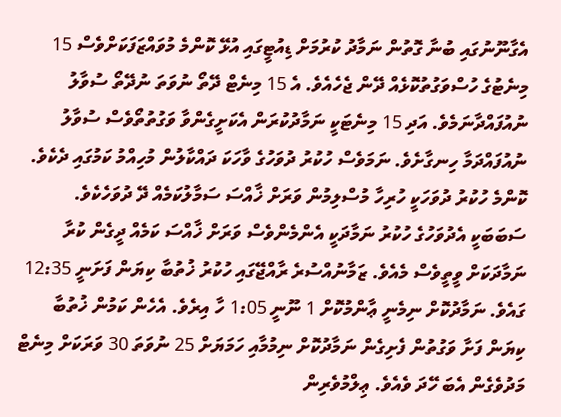އެގާނޫނުގައި ބުނާ ގޮތުން ނަމާދު ކުރުމަށް ޑިއުޓީގައި އުޅޭ ކޮންމެ މުވައްޒަފަކަށްވެސް 15 މިނެޓުގެ ހުސްވަގުތުކޮޅެއް ދޭން ޖެހެއެވެ. އެ 15 މިނެޓް ދޭތޯ ނުވަތަ ނުދޭތޯ ސުވާލު ނުއުފައްދާނަމެވެ. އަދި 15 މިނެޓަކީ ނަމާދުކުރަން އެކަށީގެންވާ ވަގުތުތޯވެސް ސުވާލު ނުއުފައްދަމާ ހިނގާށެވެ. ނަމަވެސް ހުކުރު ދުވަހުގެ ވާހަކަ ދައްކާލުން މުހިއްމު ކަމުގައި ދެކެވެ. ކޮންމެ ހުކުރު ދުވަހަކީ ހުރިހާ މުސްލިމުން ވަރަށް ޚާއްސަ ސަމާލުކަމެއް ދޭ ދުވަހެކެވެ. ސަބަބަކީ އެދުވަހުގެ ހުކުރު ނަމާދަކީ އެންމެންވެސް ވަރަށް ޚާއްސަ ކަމެއް ދީގެން ކުރާ ނަމާދަކަށް ވީތީވެސް މެއެވެ. ޒަމާނުއްސުރެ ރާއްޖޭގައި ހުކުރު ޚުތުބާ ކިޔަން ފަށަނީ 12:35 ގައެވެ. ނަމާދުކޮށް ނިމެނީ ޢާންމުކޮށް 1 ނޫނީ 1:05 ހާ އިރެވެ. އެހެން ކަމުން ޚުތުބާ ކިޔަން ފަށާ ވަގުތުން ފެށިގެން ނަމާދުކޮށް ނިމުމާއި ހަމަޔަށް 25 ނުވަތަ 30 ވަރަކަށް މިނެޓް މަދުވެގެން އެބަ ހޭދަ ވެއެވެ. ޢިލްމުވެރިން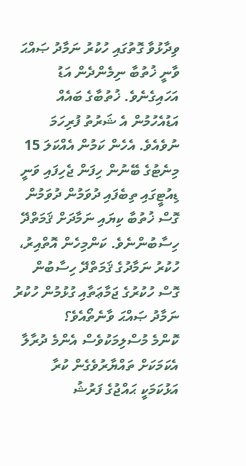ވިދާޅުވާ ގޮތުގައި ހުކުރު ނަމާދު ޞައްޙަ ވާނީ ޚުތުބާ ނިމެންދެން އަޑު އަހައިގެނެވެ. ޚުތުބާގެ ބައެއް އަޑުއެހުމުން އެ ޝަރުތު ފުރިހަމަ ނުވެއެވެ. އެހެން ކަމުން އެއްކަލަ 15 މިނެޓުގެ ބޭނުން ހިފަން ޖެހިފައި ވަނީ ޑިއުޓީގައި ތިބެފައި ދުވަމުން ދުވަމުން ގޮސް ޚުތުބާ ކިޔައި ނަމާދަށް ޤަމަތްދޭ ހިސާބުންނެވެ. ކަންމިހެން އޮތްއިރު، ހުކުރު ނަމާދުގެ ޤަމަތްދޭ ހިސާބުން ގޮސް ހުކުރުގެ ޖަމާޢަތާއި ގުޅުމުން ހުކުރު ނަމާދު ޞައްޙަ ވާނެތޯއެވެ؟
ކޮންމެ މުސްލިމަކުވެސް އެންމެ ދުރާލާ އެކަމަކަށް ތައްޔާރުވެގެން ކުރާ އަޅުކަމަކީ ޙައްޖުގެ ފަރުޝު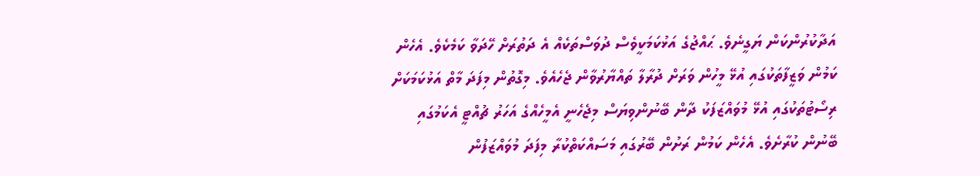އަދާކުރުންކަން ޔަގީނެވެ. ޙައްޖުގެ އަޅުކަމަކީވެސް ދުވަސްތަކެއް އެ ދަތުރަށް ހޭދަވާ ކަމެކެވެ. އެހެން ކަމުން ވަޒީފާތަކުގައި އުޅޭ މީހުން ވަރަށް ދުރާލާ ތައްޔާރުވާން ޖެހެއެވެ. މިގޮތުން މިފަދަ މާތް އަޅުކަމަކަށް ރިސޯޓުތަކުގައި އުޅޭ މުވައްޒަފަކު ދާން ބޭނުންވިޔަސް މިޖެހެނީ އެމީހެއްގެ އަހަރު ޗުއްޓީ އެކަމުގައި ބޭނުން ކުރާށެވެ. އެހެން ކަމުން ރަށުން ބޭރުގައި މަސައްކަތްކުރާ މިފަދަ މުވައްޒަފުން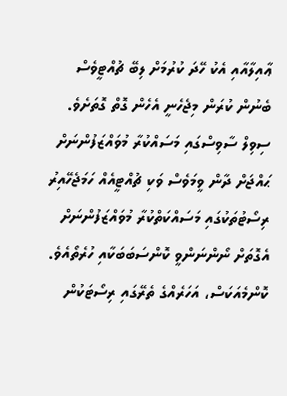ޢާއިލާއާއި އެކު ހޭދަ ކުރުމަށް ލިބޭ ޗުއްޓީވެސް ބެނުން ކުރަން މިޖެހެނީ އެހެން ގޮތް ގޮތަށެވެ. ސިވިލް ސާވިސްގައި މަސައްކުރާ މުވައްޒަފުންނަށް ޙައްޖަށް ދާން ވީމަވެސް ވަކި ޗުއްޓީއެއް ހަމަޖެހޭއިރު ރިސޯޓުތަކުގައި މަސައްކަތްކުރާ މުވައްޒަފުންނަށް އެގޮތަށް ނޯންނަންވީ ކޮންސަބަބަކާއި ހުރެތޯއެވެ. ކޮންމެއަކަސް، އަހަރެއްގެ ތެރޭގައި ރިސޯޓަކުން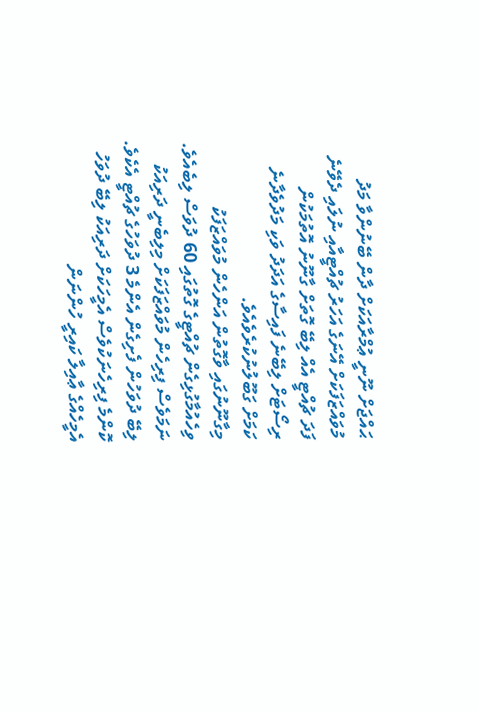ޙައްޖަށް ނޫނީ ޢުމްރާއަކަށް ދާން ބޭނުންވާ މަދު މުވައްޒަފަކަށް އޭނަގެ އަހަރު ޗުއްޓީއާއި ނުލައި ދެވޭނެ ފަދަ ޗުއްޓީ އެއް ލިބޭ ގޮތަށް ގާނޫނު އޮތުމަކުން ރިސޯޓަށް ލިބޭނެ ފައިސާގެ އަދަދު ވަކި މަދުވެދާނެ ކަމަށް ގަބޫލުނުކުރެވެއެވެ.
މިގާނޫނުގައި ވާގޮތުން އަންހެން މުވައްޒަފަކު ވިހެއުމާގުޅިގެން ޗުއްޓީގެ ގޮތުގައި 60 ދުވަސް ލިބެއެވެ. ނަމަވެސް ފިރިހެން މުވައްޒަފަކަށް މިލިބެނީ ދަރިއަކު ލިބޭ ދުވަހުން ފެށިގެން އެންމެ 3 ދުވަހުގެ ޗުއްޓީ އެކެވެ. ކޮންމެ ފިރިހެނަކުވެސް އެމީހަކަށް ދަރިއަކު ލިބޭ ދުވަހު އެމީހެއްގެ ޢާއިލާ ކައިރީ ހުންނަން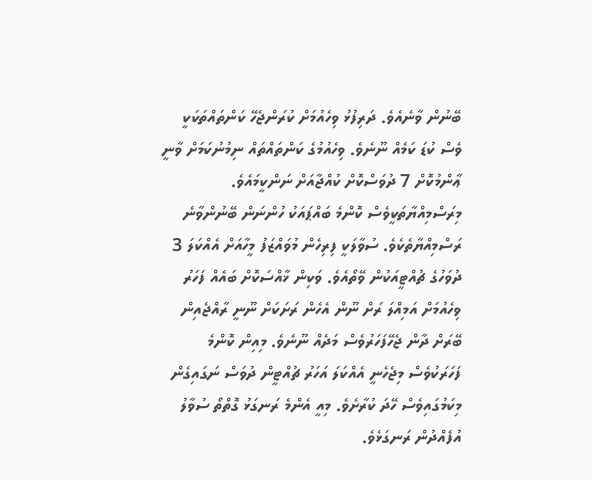ބޭނުން ވާނެއެވެ. ދަރިފުޅު ވިހެއުމަށް ކުރަންޖެހޭ ކަންތައްތަކަކީ ވެސް ކުޑަ ކަމެއް ނޫނެވެ. ވިހެއުމުގެ ކަންތައްތައް ނިމުނުކަމަށް ވާނީ ޢާންމުކޮށް 7 ދުވަސްކޮށް ކުއްޖާއަށް ނަންކީމައެވެ. މިރަސްމިއްޔާތަކީވެސް ކޮންމެ ބައްޕައަކު ހުންނަން ބޭނުންވާނެ ރަސްމިއްޔާތެކެވެ. ސުވާލަކީ ފިރިހެން މުވައްޒަފު މީހާއަށް އެއްކަލަ 3 ދުވަހުގެ ޗުއްޓީއަކުން ވޭތޯއެވެ. ވަކިން ޚާއްސަކޮށް ބައެއް ފަހަރު ވިހެއުމަށް އަމިއްލަ ރަށް ނޫން އެހެން ރަށަކަށް ނޫނީ ރާއްޖެއިން ބޭރަށް ދާން ޖެހޭފަހަރުވެސް މަދެއް ނޫނެވެ. މިއިން ކޮންމެ ފަހަރަކުވެސް މިޖެހެނީ އެއްކަލަ އަހަރު ޗުއްޓީން ދުވަސް ނަގައިގެން މިކަމުގައިވެސް ހޭދަ ކުރާށެވެ. މިއީ އެންމެ ރަނގަޅު ގޮތްތޯ ސުވާލު އުފެއްދުން ރަނގަޅެވެ.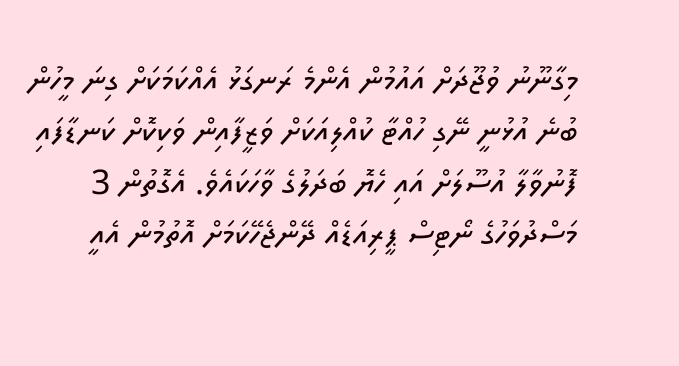މިގާނޫނު ވުޖޫދަށް އައުމުން އެންމެ ރަނގަޅު އެއްކަމަކަށް ގިނަ މީހުން ބުނެ އުޅުނީ ނޭގި ހުއްޓާ ކުއްލިއަކަށް ވަޒީފާއިން ވަކިކޮށް ކަނޑާފައި ފޮނުވާލާ އުސޫލަށް އައި ހެޔޮ ބަދަލުގެ ވާހަކައެވެ. އެގޮތުން 3 މަސްދުވަހުގެ ނޯޓިސް ޕީރިއަޑެއް ދޭންޖެހޭކަމަށް އޮތުމުން އެއީ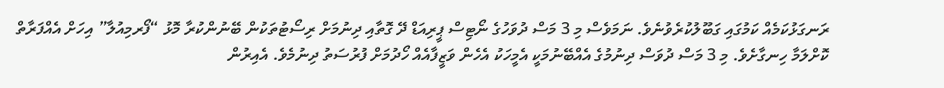ރަނގަޅުކަމެއް ކަމުގައި ގަބޫލުކުރެވުނެވެ. ނަމަވެސް މި 3 މަސް ދުވަހުގެ ނޯޓިސް ޕީރިއަޑް ދޭ ގޮތާއި ދިނުމަށް ރިސޯޓުތަކުން ބޭނުންކުރާ މޮޅު “ފޯރމިއުލާ” އިހަށް އެއްފަރާތް ކޮށްލަމާ ހިނގާށެވެ. މި 3 މަސް ދުވަސް ދިނުމުގެ އެއްބޭނުމަކީ އެމީހަކު އެހެން ވަޒީފާއެއް ހޯދުމަށް ފުރުސަތު ދިނުމެވެ. އެއިރުން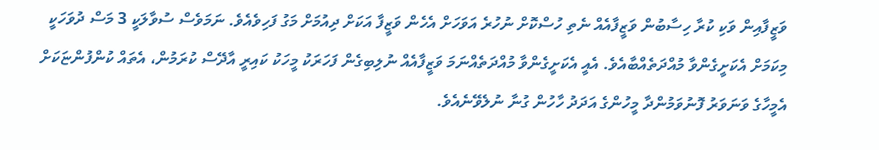ވަޒީފާއިން ވަކި ކުރާ ހިސާބުން ވަޒީފާއެއް ނެތި ހުސްކޮށް ނުހުރެ އަވަހަށް އެހެން ވަޒީފާ އަކަށް ދިއުމަށް މަގު ފަހިވެއެވެ. ނަމަވެސް ސުވާލަކީ 3 މަސް ދުވަހަކީ މިކަމަށް އެކަށީގެންވާ މުއްދަތެއްބާއެވެ. އެއީ އެކަށީގެންވާ މުއްދަތެއްނަމަ ވަޒީފާއެއް ނުލިބިގެން ފަހަރަކު މީހަކު ކައިރީ އާދޭސް ކުރަމުން، އެތައް ކުންފުންޏަކަށް އެމީހާގެ ވަނަވަރު ފޮނުވަމުންދާ މީހުންގެ އަދަދު ހާހުން ގުނާ ނުލެވޭނެއެވެ.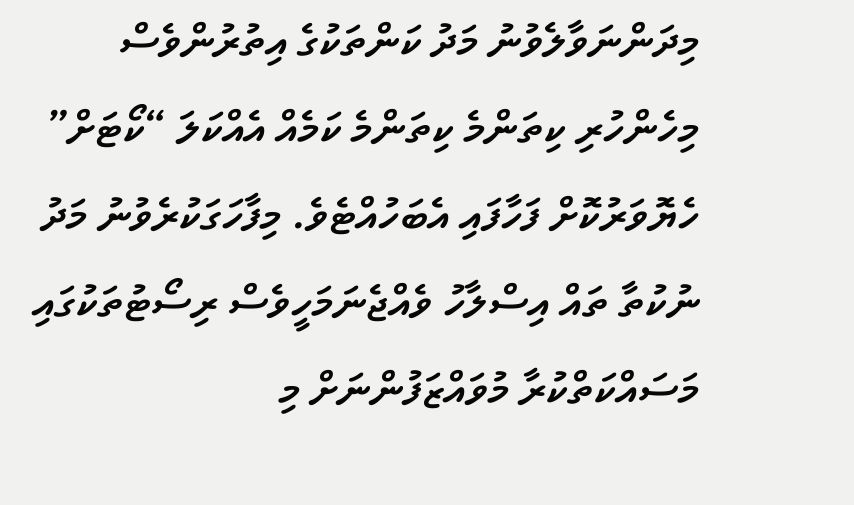މިދަންނަވާލެވުނު މަދު ކަންތަކުގެ އިތުރުންވެސް މިހެންހުރި ކިތަންމެ ކިތަންމެ ކަމެއް އެއްކަލަ “ކޯޓަށް” ހެޔޮވަރުކޮށް ފަހާފައި އެބަހުއްޓެވެ. މިފާހަގަކުރެވުނު މަދު ނުކުތާ ތައް އިސްލާހު ވެއްޖެނަމަހީވެސް ރިސޯޓުތަކުގައި މަސައްކަތްކުރާ މުވައްޒަފުންނަށް މި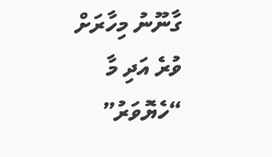ގާނޫނު މިހާރަށް ވުރެ އަދި މާ “ހެޔޮވަރު”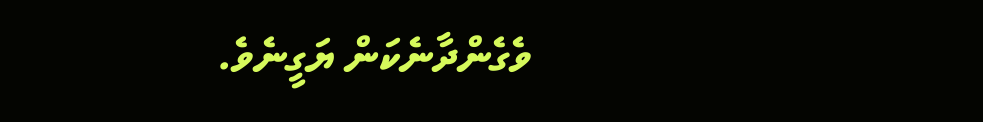ވެގެންދާނެކަން ޔަގީނެވެ.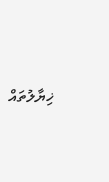ޚިޔާލުތައް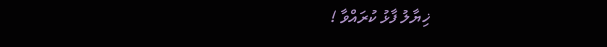ޚިޔާލު ފާޅު ކުރައްވާ !